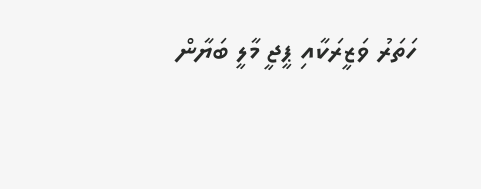ހަތަރު ވަޒީރަކާއި ޕީޖީ މާލީ ބަޔާން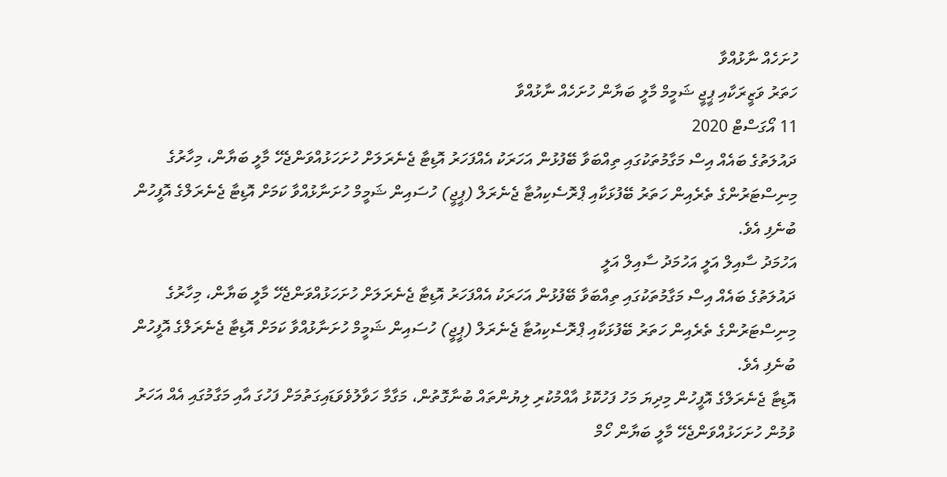ހުށަހެއް ނާޅުއްވާ
ހަތަރު ވަޒީރަކާއި ޕީޖީ ޝަމީމް މާލީ ބަޔާން ހުށަހެއް ނާޅުއްވާ
11 އޯގަސްޓް 2020
ދައުލަތުގެ ބައެއް އިސް މަގާމުތަކުގައި ތިއްބަވާ ބޭފުޅުން އަހަރަކު އެއްފަހަރު އޮޑިޓާ ޖެނެރަލަށް ހުށަހަޅުއްވަންޖެހޭ މާލީ ބަޔާން، މިހާރުގެ މިނިސްޓަރުންގެ ތެރެއިން ހަތަރު ބޭފުޅަކާއި ޕްރޮސެކިއުޓާ ޖެނެރަލް (ޕީޖީ) ހުސައިން ޝަމީމް ހުށަނާޅުއްވާ ކަމަށް އޮޑިޓާ ޖެނެރަލްގެ އޮފީހުން ބުނެފި އެވެ.
އަހުމަދު ސާއިލް އަލީ އަހުމަދު ސާއިލް އަލީ
ދައުލަތުގެ ބައެއް އިސް މަގާމުތަކުގައި ތިއްބަވާ ބޭފުޅުން އަހަރަކު އެއްފަހަރު އޮޑިޓާ ޖެނެރަލަށް ހުށަހަޅުއްވަންޖެހޭ މާލީ ބަޔާން، މިހާރުގެ މިނިސްޓަރުންގެ ތެރެއިން ހަތަރު ބޭފުޅަކާއި ޕްރޮސެކިއުޓާ ޖެނެރަލް (ޕީޖީ) ހުސައިން ޝަމީމް ހުށަނާޅުއްވާ ކަމަށް އޮޑިޓާ ޖެނެރަލްގެ އޮފީހުން ބުނެފި އެވެ.
އޮޑިޓާ ޖެނެރަލްގެ އޮފީހުން މިދިޔަ މަހު ފަހުކޮޅު އާއްމުކުރި ލިޔުންތައް ބުނާގޮތުން، މަގާމާ ހަވާލުވެވަޑައިގަތުމަށް ފަހުގަ އާއި މަގާމުގައި އެއް އަހަރު ވުމުން ހުށަހަޅުއްވަންޖެހޭ މާލީ ބަޔާން ހޯމް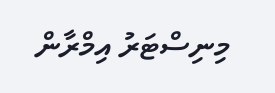މިނިސްޓަރު އިމްރާން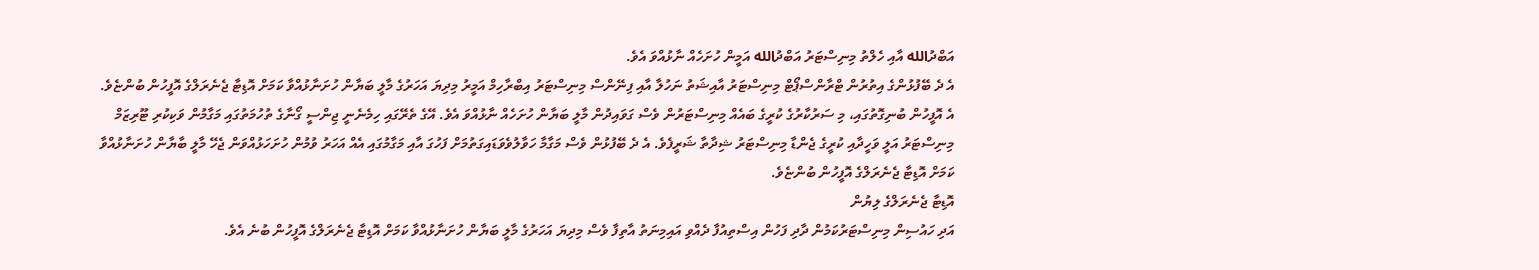އަބްދުالله އާއި ހެލްތު މިނިސްޓަރު އަބްދުالله އަމީން ހުށަހެއް ނާޅުއްވަ އެވެ.
އެ ދެ ބޭފުޅުންގެ އިތުރުން ޓްރާންސްޕޯޓް މިނިސްޓަރު އާއިޝަތު ނަހުލާ އާއި ފިނޭންސް މިނިސްޓަރު އިބްރާހިމް އަމީރު މިދިޔަ އަހަރުގެ މާލީ ބަޔާން ހުށަނާޅުއްވާ ކަމަށް އޮޑިޓާ ޖެނެރަލްގެ އޮފީހުން ބުންޏެވެ.
އެ އޮފީހުން ބުނިގޮތުގައި، މި ސަރުކާރުގެ ކުރީގެ ބައެއް މިނިސްޓަރުން ވެސް ގަވައިދުން މާލީ ބަޔާން ހުށަހެއް ނާޅުއްވަ އެވެ. އޭގެ ތެރޭގައި ހިމެނެނީ ޖިންސީ ގޯނާގެ ތުހުމަތުގައި މަގާމުން ވަކިކުރި ޓޫރިޒަމް މިނިސްޓަރު އަލީ ވަހީދާއި ކުރީގެ ޖެންޑާ މިނިސްޓަރު ޝިދާތާ ޝަރީފެވެ. އެ ދެ ބޭފުޅުން ވެސް މަގާމާ ހަވާލުވެވަޑައިގަތުމަށް ފަހުގަ އާއި މަގާމުގައި އެއް އަހަރު ވުމުން ހުށަހަޅުއްވަން ޖެހޭ މާލީ ބާޔާން ހުށަނާޅުއްވާ ކަމަށް އޮޑިޓާ ޖެނެރަލްގެ އޮފީހުން ބުންޏެވެ.
އޮޑިޓާ ޖެނެރަލްގެ ލިޔުން
އަދި ހައުސިން މިނިސްޓަރުކަމުން ދާދި ފަހުން އިސްތިއުފާ ދެއްވި އައިމިނަތު އާތިފާ ވެސް މިދިޔަ އަހަރުގެ މާލީ ބަޔާން ހުށަނާޅުއްވާ ކަމަށް އޮޑިޓާ ޖެނެރަލްގެ އޮފީހުން ބުނެ އެވެ.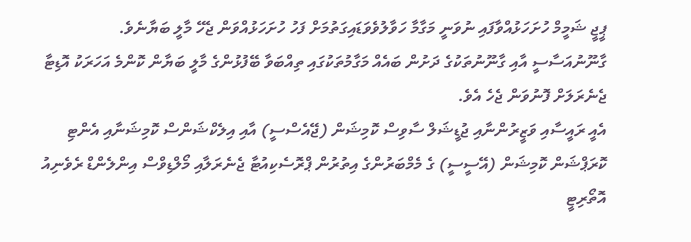ޕީޖީ ޝަމީމް ހުށަހަޅުއްވާފައި ނުވަނީ މަގާމާ ހަވާލުވެވަޑައިގަތުމަށް ފަހު ހުށަހަޅުއްވަން ޖެހޭ މާލީ ބަޔާނެވެ.
ގާނޫނުއަސާސީ އާއި ގާނޫނުތަކުގެ ދަށުން ބައެއް މަގާމުތަކުގައި ތިއްބަވާ ބޭފުޅުންގެ މާލީ ބަޔާން ކޮންމެ އަހަރަކު އޮޑިޓާ ޖެނެރަލަށް ފޮނުވަން ޖެހެ އެވެ.
އެއީ ރައީސާއި ވަޒީރުންނާއި ޖުޑީޝަލް ސާވިސް ކޮމިޝަން (ޖޭއެސްސީ) އާއި އިލެކްޝަންސް ކޮމިޝަނާއި އެންޓި ކޮރަޕްޝަން ކޮމިޝަން (އޭސީސީ) ގެ މެމްބަރުންގެ އިތުރުން ޕްރޮސެކިއުޓާ ޖެނެރަލާއި މޯލްޑިވްސް އިންލެންޑް ރެވެނިއު އޮތޯރިޓީ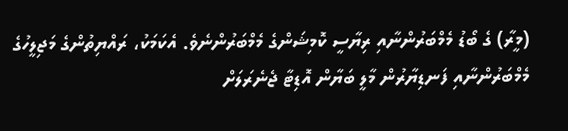(މީރާ) ގެ ބޯޑު މެމްބަރުންނާއި ރިޔާސީ ކޮމިޝަންގެ މެމްބަރުންނެވެ. އެކަމަކު، ރައްޔިތުންގެ މަޖިލީހުގެ މެމްބަރުންނާއި ފަނޑިޔާރުން މާލީ ބަޔާން އޮޑިޓާ ޖެނެރަލަށް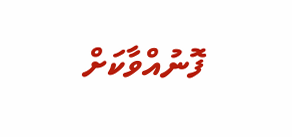ފޮނުއްވާކަށް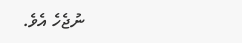ނުޖެހެ އެވެ.